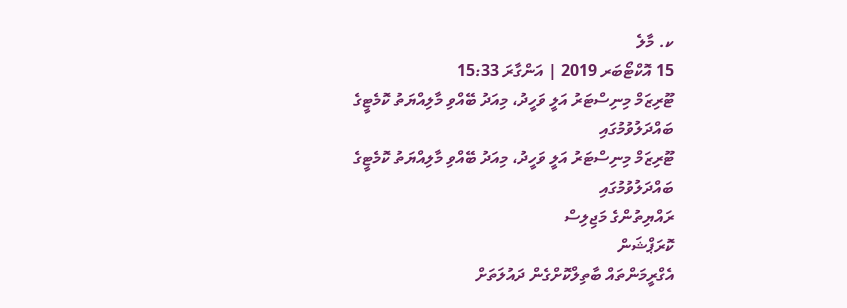ކ. މާލެ
15 އޮކްޓޯބަރ 2019 | އަންގާރަ 15:33
ޓޫރިޒަމް މިނިސްޓަރު އަލީ ވަހީދު، މިއަދު ބޭއްވި މާލިއްޔަތު ކޮމެޓީގެ ބައްދަލުވުމުގައި
ޓޫރިޒަމް މިނިސްޓަރު އަލީ ވަހީދު، މިއަދު ބޭއްވި މާލިއްޔަތު ކޮމެޓީގެ ބައްދަލުވުމުގައި
ރައްޔިތުންގެ މަޖިލިސް
ކޮރަޕްޝަން
އެގްރީމަންތައް ބާތިލްކޮށްގެން ދައުލަތަށް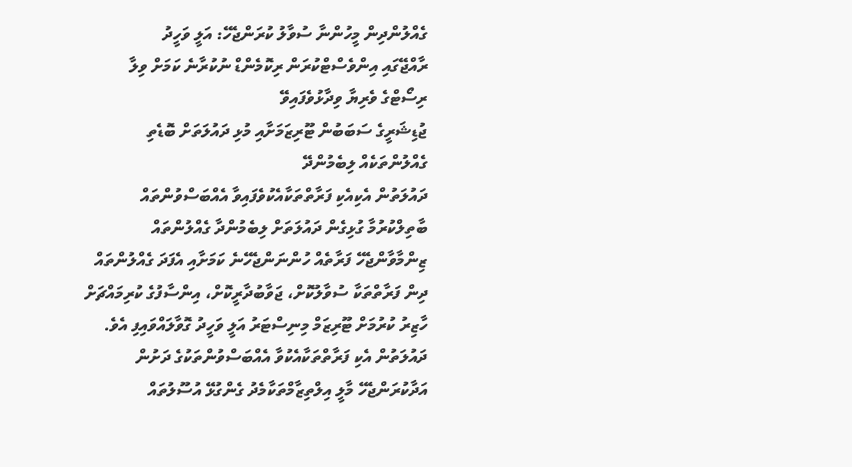ގެއްލުންދިން މީހުންނާ ސުވާލު ކުރަންޖެހޭ: އަލީ ވަހީދު
ރާއްޖޭގައި އިންވެސްޓްކުރަން ރިކޮމެންޑް ނުކުރާނެ ކަމަށް ވިލާ ރިސޯޓްގެ ވެރިޔާ ވިދާޅުވެފައިވޭ
ޖުޑިޝަރީގެ ސަބަބުން ޓޫރިޒަމަށާއި މުޅި ދައުލަތަށް ބޮޑެތި ގެއްލުންތަކެއް ލިބެމުންދޭ
ދައުލަތުން އެކިއެކި ފަރާތްތަކާއެކުވެފައިވާ އެއްބަސްވުންތައް ބާތިލްކުރުމާ ގުޅިގެން ދައުލަތަށް ލިބެމުންދާ ގެއްލުންތައް ޒިންމާވާންޖެހޭ ފަރާތެއް ހުންނަންޖެހޭނެ ކަމަށާއި އެފަދަ ގެއްލުންތައް ދިން ފަރާތްތަކާ ސުވާލުކޮށް، ޖަވާބުދާރީކޮށް، އިންސާފުގެ ކުރިމައްޗަށް ހާޒިރު ކުރުމަށް ޓޫރިޒަމް މިނިސްޓަރު އަލީ ވަހީދު ގޮވާލައްވައިފި އެވެ.
ދައުލަތުން އެކި ފަރާތްތަކާއެކުވާ އެއްބަސްވުންތަކުގެ ދަށުން އަދާކުރަންޖެހޭ މާލީ އިލްތިޒާމްތަކާމެދު ގެންގުޅޭ އުސޫލުތައް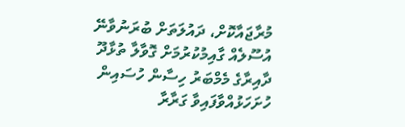މުރާޖައާކޮށް، ދައުލަތަށް ބުރަނުވާނޭ އުސޫލެއް ގާއިމުކުރުމަށް ގޮވާލާ ތުޅާދޫ ދާއިރާގެ މެމްބަރު ހިސާން ހުސައިން ހުށަހަޅުއްވާފައިވާ ގަރާރާ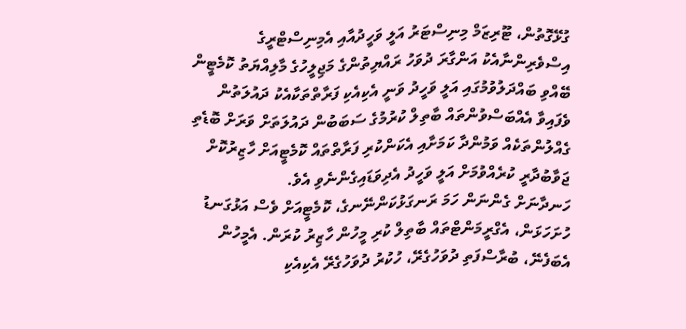ގުޅޭގޮތުން، ޓޫރިޒަމް މިނިސްޓަރު އަލީ ވަހީދުއާއި އެމިނިސްޓްރީގެ އިސްވެރިންނާއެކު އަންގާރަ ދުވަހު ރައްޔިތުންގެ މަޖިލީހުގެ މާލިއްޔަތު ކޮމެޓީން ބޭއްވި ބައްދަލުވުމުގައި އަލީ ވަހީދު ވަނީ އެކިއެކި ފަރާތްތަކާއެކު ދައުލަތުން ވެފައިވާ އެއްބަސްވުންތައް ބާތިލް ކުރުމުގެ ސަބަބުން ދައުލަތަށް ވަރަށް ބޮޑެތި ގެއްލުންތަކެއް ވަމުންދާ ކަމަށާއި އެކަންކުރި ފަރާތްތައް ކޮމެޓީއަށް ހާޒިރުކޮށް ޖަވާބުދާރީ ކުރެއްވުމަށް އަލީ ވަހީދު އެދިވަޑައިގެންނެވި އެވެ.
ހަނދާނަށް ގެންނަން ހަމަ ރަނގަޅުކަންނޭނގެ، ކޮމެޓީއަށް ވެސް އަޅުގަނޑު ހުށަހަޅަން، އެގްރީމަންޓްތައް ބާތިލް ކުރި މީހުން ހާޒިރު ކުރަން. އެމީހުން އެބަފެނޭ، ބުރާސްފަތި ދުވަހުގެރޭ، ހުކުރު ދުވަހުގެރޭ އެކިއެކި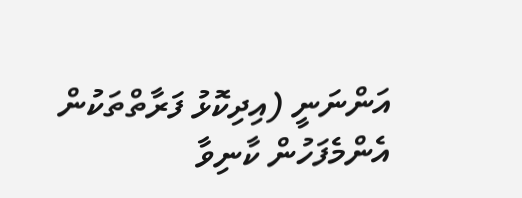އަންނަނީ (އިދިކޮޅު ފަރާތްތަކުން އެންމެފަހުން ކާނިވާ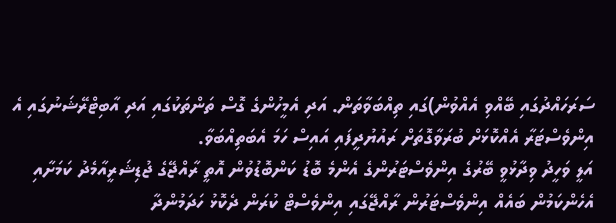ސަރަހައްދުގައި ބޭއްވި އެއްވުން)ގައި ތިއްބަވާތަން. އަދި އެމީހުންގެ ގޮސް ތަންތަކުގައި އަދި އާބިޓްރޭޝަނުގައި އެ އިންވެސްޓަރާ އެއްކޮޅަށް ބުރަވާގޮތަށް ރައުޔުދީފައި އައިސް ހަމަ އެބަތިއްބަވާ.
އަލީ ވަހީދު ވިދާޅުވީ ބޭރުގެ އިންވެސްޓަރުންގެ އެންމެ ބޮޑު ކަންބޮޑުވުން އޮތީ ރާއްޖޭގެ ޖުޑިޝަރީއާމެދު ކަމަށާއި އެހެންކަމުން ބައެއް އިންވެސްޓަރުން ރާއްޖޭގައި އިންވެސްޓް ކުރަން ދެކޮޅު ހަދަމުންދާ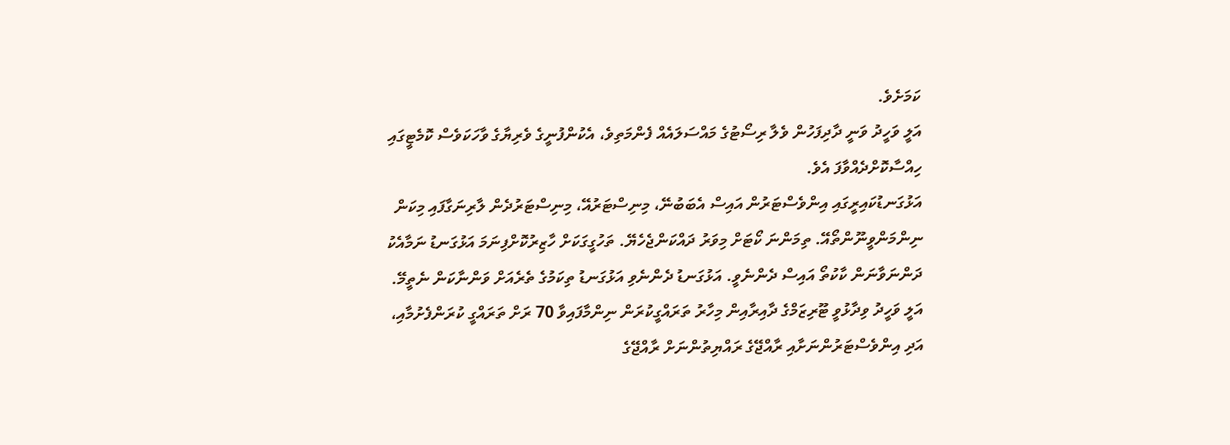ކަމަށެވެ.
އަލީ ވަހީދު ވަނީ ދާދިފަހުން ވެލާ ރިސޯޓުގެ މައްސަލައެއް ފެންމަތިވެ، އެކުންފުނީގެ ވެރިޔާގެ ވާހަކަވެސް ކޮމެޓީގައި ހިއްސާކޮށްދެއްވާފަ އެވެ.
އަޅުގަނޑުކައިރީގައި އިންވެސްޓަރުން އައިސް އެބަބުނޭ، މިނިސްޓަރުއޭ، މިނިސްޓަރުދެން ލާރިނަގާފައި މިކަން ނިންމަންވީނޫންތޯއޭ. ތިމަންނަ ކޯޓަށް މިވަރު ދައްކަންޖެހެޔޭ. ތަހުގީގަކަށް ހާޒިރުކޮށްފިނަމަ އަޅުގަނޑު ނަމާއެކު ދަންނަވާނަން ކާކުތޯ އައިސް ދެންނެވީ. އަޅުގަނޑު ދެންނެވި އަޅުގަނޑު ތިކަމުގެ ތެރެއަށް ވަންނާކަން ނެތީމޭ.
އަލީ ވަހީދު ވިދާޅުވީ ޓޫރިޒަމްގެ ދާއިރާއިން މިހާރު ތަރައްގީކުރަން ނިންމާފައިވާ 70 ރަށް ތަރައްގީ ކުރަންފެށުމާއި، އަދި އިންވެސްޓަރުންނަށާއި ރާއްޖޭގެ ރައްޔިތުންނަށް ރާއްޖޭގެ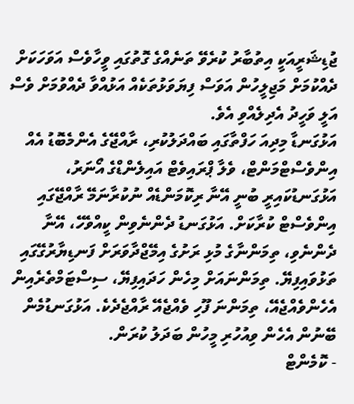ޖުޑިޝަރީއަކީ އިތުބާރު ކުރެވޭ ތަނެއްގެ ގޮތުގައި ވީހާވެސް އަވަހަކަށް ދެއްކުމަށް މަޖިލީހުން އަވަސް ފިޔަވަޅުތަކެއް އަޅުއްވާ ދެއްވުމަށް ވެސް އަލީ ވަހީދު އެދިލެއްވި އެވެ.
އަޅުގަނޑާ މިދިއަ ހަފްތާގައި ބައްދަލުކުރި، ރާއްޖޭގެ އެންމެބޮޑު އެއް އިންވެސްޓްމަންޓް، ވެލާ ޕްރައިވެޓް އައިލެންޑްގެ އޯނަރު، އަޅުގަނޑުކައިރީ ބުނީ އޭނާ ރިކޮމަންޑެއް ނުކުރާނަމޭ ރާއްޖޭގައި އިންވެސްޓް ކުރާކަށް. އަޅުގަނޑު ދެންނެވިން ކީއްވެހޭ، އޭނާ ދެންނެވި، ތިމަންނާގެ މުޅި ރަށުގެ އިމޭޖްދާވަރަށް ފަނޑިޔާރުގޭގައި ތަޅުވައިފިޔޭ. ތިމަންނައަށް މިހެން ހަދައިފިޔޭ، ސިސްޓަމްތެރެއިން އެހެންވެއްޖެއޭ، ތިމަންނަ ފޫހި ވެއްޖެއޭ ރާއްޖެދެކެ. އަޅުގަނޑުމެން ބޭނުން އެހެން ވިއުހުރި މީހުން ބަދަލު ކުރަން.
- ކޮމެންޓް